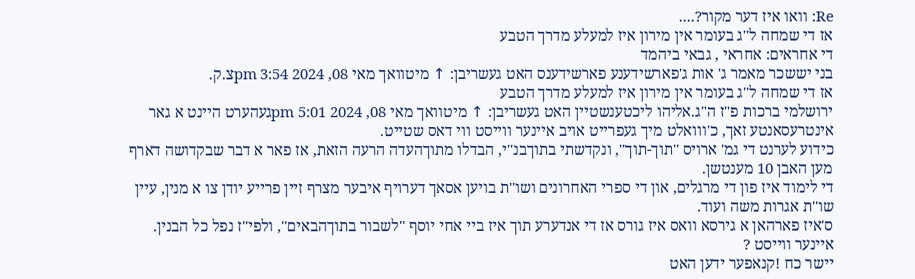Re: וואו איז דער מקור?....
אז די שמחה ל''ג בעומר אין מירון איז למעלע מדרך הטבע
די אחראים: אחראי , גבאי ביהמד
בני יששכר מאמר ג' אות ג'פארשידענע פארשידענס האט געשריבן: ↑ מיטוואך מאי 08, 2024 3:54 pmצ.ק.
אז די שמחה ל''ג בעומר אין מירון איז למעלע מדרך הטבע
ירושלמי ברכות פ"ז ה"ג.אליהו ליכטענשטיין האט געשריבן: ↑ מיטוואך מאי 08, 2024 5:01 pmגעהערט היינט א גאר אינטרעסאנטע זאך, כ'ווואלט מיך געפרייט אויב איינער ווייסט ווי דאס שטייט.
כידוע לערנט די גמ' ארויס ''תוך-תוך'', ונקדשתי בתוךבנ''י, הבדלו מתוךהעדה הרעה הזאת, אז פאר א דבר שבקדושה דארף מען האבן 10 מענטשן.
די לימוד איז פון די מרגלים, און די ספרי האחרונים ושו''ת בויען אסאך דערויף איבער מצרף זיין פרייע יודן צו א מנין, עיין שו''ת אגרות משה ועוד.
ס'איז פארהאן א גירסא וואס איז גורס אז די אנדערע תוך איז ביי אחי יוסף ''לשבור בתוךהבאים'', ולפי''ז נפל כל הבנין.
איינער ווייסט ?
יישר כח !קנאפער ידען האט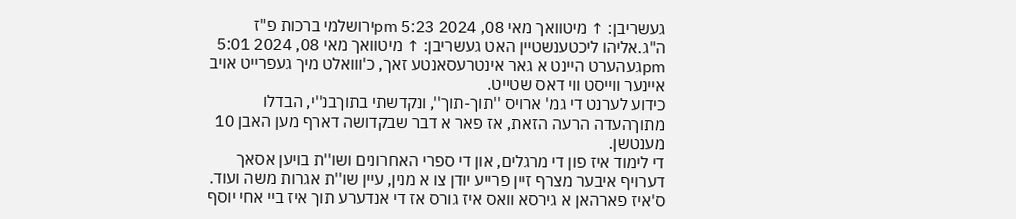געשריבן: ↑ מיטוואך מאי 08, 2024 5:23 pmירושלמי ברכות פ"ז ה"ג.אליהו ליכטענשטיין האט געשריבן: ↑ מיטוואך מאי 08, 2024 5:01 pmגעהערט היינט א גאר אינטרעסאנטע זאך, כ'ווואלט מיך געפרייט אויב איינער ווייסט ווי דאס שטייט.
כידוע לערנט די גמ' ארויס ''תוך-תוך'', ונקדשתי בתוךבנ''י, הבדלו מתוךהעדה הרעה הזאת, אז פאר א דבר שבקדושה דארף מען האבן 10 מענטשן.
די לימוד איז פון די מרגלים, און די ספרי האחרונים ושו''ת בויען אסאך דערויף איבער מצרף זיין פרייע יודן צו א מנין, עיין שו''ת אגרות משה ועוד.
ס'איז פארהאן א גירסא וואס איז גורס אז די אנדערע תוך איז ביי אחי יוסף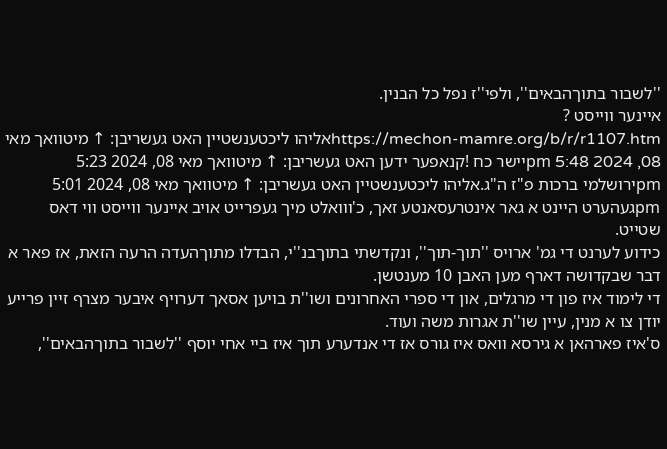''לשבור בתוךהבאים'', ולפי''ז נפל כל הבנין.
איינער ווייסט ?
https://mechon-mamre.org/b/r/r1107.htmאליהו ליכטענשטיין האט געשריבן: ↑ מיטוואך מאי 08, 2024 5:48 pmיישר כח !קנאפער ידען האט געשריבן: ↑ מיטוואך מאי 08, 2024 5:23 pmירושלמי ברכות פ"ז ה"ג.אליהו ליכטענשטיין האט געשריבן: ↑ מיטוואך מאי 08, 2024 5:01 pmגעהערט היינט א גאר אינטרעסאנטע זאך, כ'ווואלט מיך געפרייט אויב איינער ווייסט ווי דאס שטייט.
כידוע לערנט די גמ' ארויס ''תוך-תוך'', ונקדשתי בתוךבנ''י, הבדלו מתוךהעדה הרעה הזאת, אז פאר א דבר שבקדושה דארף מען האבן 10 מענטשן.
די לימוד איז פון די מרגלים, און די ספרי האחרונים ושו''ת בויען אסאך דערויף איבער מצרף זיין פרייע יודן צו א מנין, עיין שו''ת אגרות משה ועוד.
ס'איז פארהאן א גירסא וואס איז גורס אז די אנדערע תוך איז ביי אחי יוסף ''לשבור בתוךהבאים'',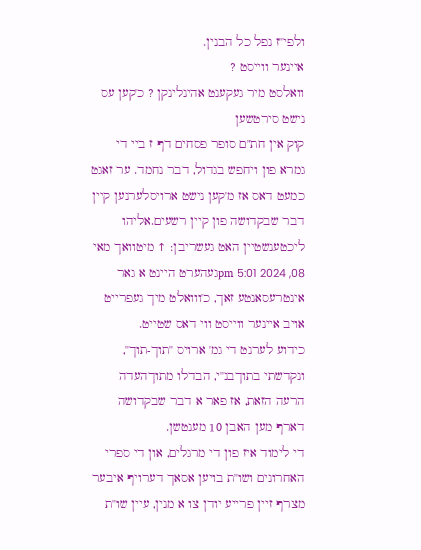ולפי''ז נפל כל הבנין.
איינער ווייסט ?
וואלסט מיר געקענט אהינלינקן ? כ'קען עס נישט סירטשען
קוק אין חת"ם סופר פסחים דף ז ביי די גמרא פון ויחפש בגדול, דבר נחמד. ער זאגט כמעט דאס אז מ'קען נישט ארויסלערנען קיין דבר שבקדושה פון קיין רשעים.אליהו ליכטענשטיין האט געשריבן: ↑ מיטוואך מאי 08, 2024 5:01 pmגעהערט היינט א גאר אינטרעסאנטע זאך, כ'ווואלט מיך געפרייט אויב איינער ווייסט ווי דאס שטייט.
כידוע לערנט די גמ' ארויס ''תוך-תוך'', ונקדשתי בתוךבנ''י, הבדלו מתוךהעדה הרעה הזאת, אז פאר א דבר שבקדושה דארף מען האבן 10 מענטשן.
די לימוד איז פון די מרגלים, און די ספרי האחרונים ושו''ת בויען אסאך דערויף איבער מצרף זיין פרייע יודן צו א מנין, עיין שו''ת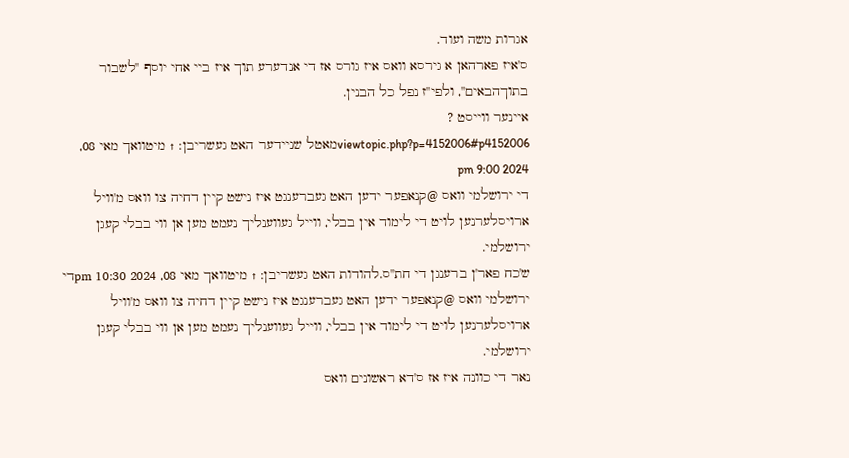אגרות משה ועוד.
ס'איז פארהאן א גירסא וואס איז גורס אז די אנדערע תוך איז ביי אחי יוסף ''לשבור בתוךהבאים'', ולפי''ז נפל כל הבנין.
איינער ווייסט ?
viewtopic.php?p=4152006#p4152006מאטל שניידער האט געשריבן: ↑ מיטוואך מאי 08, 2024 9:00 pm
די ירושלמי וואס @קנאפער ידען האט געברענגט איז נישט קיין דחיה צו וואס מ'וויל ארויסלערנען לויט די לימוד אין בבלי, ווייל געווענליך נעמט מען אן ווי בבלי קעגן ירושלמי.
ש'כח פאר'ן ברענגן די חת''ס.להודות האט געשריבן: ↑ מיטוואך מאי 08, 2024 10:30 pmדי ירושלמי וואס @קנאפער ידען האט געברענגט איז נישט קיין דחיה צו וואס מ'וויל ארויסלערנען לויט די לימוד אין בבלי, ווייל געווענליך נעמט מען אן ווי בבלי קעגן ירושלמי.
נאר די כוונה איז אז ס'דא ראשונים וואס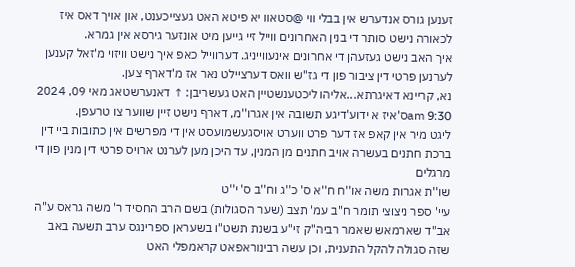זענען גורס אנדערש אין בבלי ווי @סטאוו יא פיטא האט געצייכענט, און אויך דאס איז לכאורה נישט סותר די בנין האחרונים ווייל זיי גייען מיט אונזער גירסא אין גמרא.
איך האב נישט געזעהן די אחרונים אינעווייניג. דערווייל כאפ איך נישט וויזוי מ'זאל קענען לערנען פרטי דין ציבור פון די גז"ש וואס דערציילט נאר אז מ'דארף צען.
נא, קריינא דאיגרתא...אליהו ליכטענשטיין האט געשריבן: ↑ דאנערשטאג מאי 09, 2024 9:30 amס'איז א ידוע'דיגע תשובה אין אגרו''מ, דארף נישט זיין שווער צו טרעפן.
ליגט מיר אין קאפ אז דער פרט ווערט אויסגעשמועסט אין די מפרשים אין כתובות ביי דין ברכת חתנים בעשרה אויב חתנים מן המנין, עד היכן מען לערנט ארויס פרטי דין מנין פון די מרגלים
שו''ת אגרות משה או''ח ח''א ס' כ''ג וח''ב ס' י''ט
עיי' ספר ניצוצי תומר ח"ב עמ' תצב (שער הסגולות) בשם הרב החסיד ר' משה גראס ע"ה אב"ד שארמאש שאמר רביה"ק זי"ע בשנת תשט"ו בשעראן ספרינגס ערב תשעה באב שזה סגולה להקל התענית, וכן עשה רבינוראפאט קראמפלי האט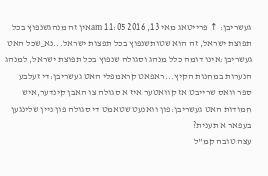געשריבן: ↑ פרייטאג מאי 13, 2016 11:05 amאין זה מנהגשנפוץ בכל תפוצת ישראל, זה הוא שטותשנפוץ בכל תפצות ישראל...נא_שכל האט געשריבן:אינו דומה כלל מנהג וסגולה שנפוץ בכל תפוצת ישראל, למנהג הנערות במחנות הקיץ...ראפאט קראמפלי האט געשריבן:די זעלבע ספר וואס שרייבט אז קוואטער איז א סגולה צו האבן קינדער,איש חמודות האט געשריבן:פון וואנעט שטאמט די סגולה פון ניין שלינגען בעפאר א תענית?
עצה טובה קמ"ל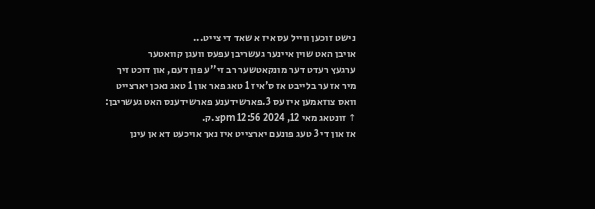נישט זוכען ווייל עס איז א שאד די צייט...
אויבן האט שוין איינער געשריבן עפעס וועגן קוואטער
ערגעץ רעדט דער מונקאטשער רב זי''ע פון דעם, און דוכט זיך מיר אז ער בלייבט אז ס'איז 1 טאג פאר און 1 טאג נאכן יארצייט וואס צוזאמען איז עס 3.פארשידענע פארשידענס האט געשריבן: ↑ זונטאג מאי 12, 2024 12:56 pmצ.ק.
אז און די 3 טעג פונעם יארצייט איז נאך אויכעט דא אן עינן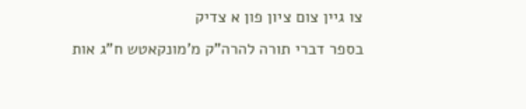צו גיין צום ציון פון א צדיק
בספר דברי תורה להרה"ק מ'מונקאטש ח"ג אות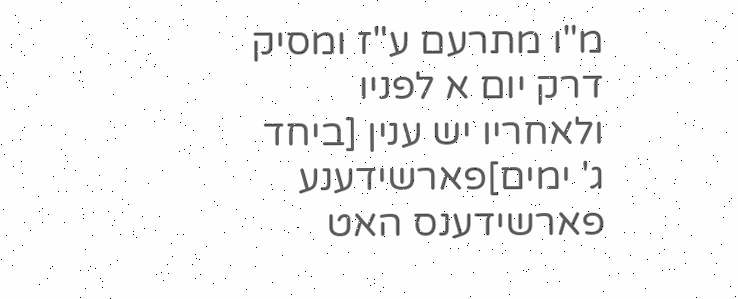מ"ו מתרעם ע"ז ומסיק דרק יום א לפניו ולאחריו יש ענין [ביחד ג' ימים]פארשידענע פארשידענס האט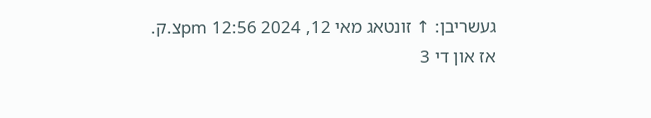געשריבן: ↑ זונטאג מאי 12, 2024 12:56 pmצ.ק.
אז און די 3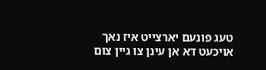טעג פונעם יארצייט איז נאך אויכעט דא אן עינן צו גיין צום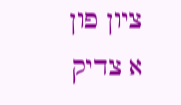ציון פון א צדיק